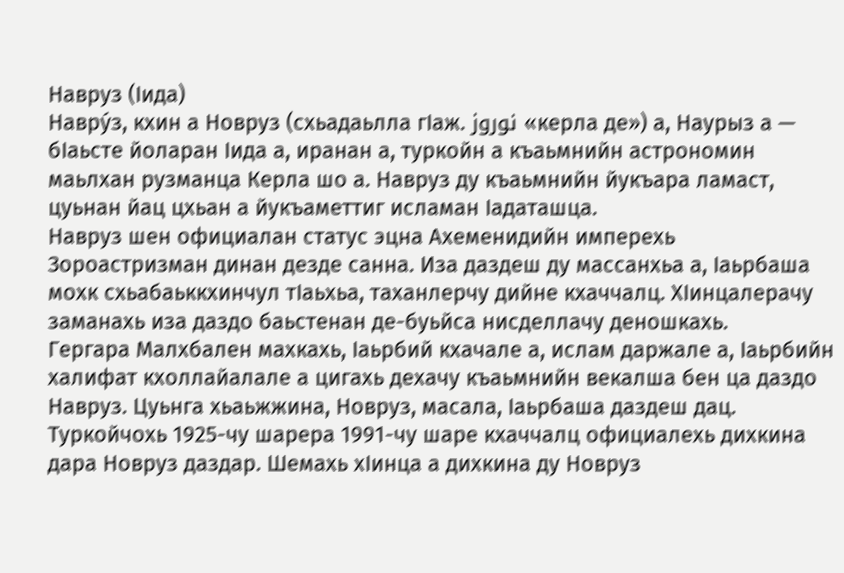Навруз (Ӏида)
Навру́з, кхин а Новруз (схьадаьлла гӀаж. نوروز «керла де») а, Наурыз а — бӀаьсте йоларан Ӏида а, иранан а, туркойн а къаьмнийн астрономин маьлхан рузманца Керла шо а. Навруз ду къаьмнийн йукъара ламаст, цуьнан йац цхьан а йукъаметтиг исламан Ӏадаташца.
Навруз шен официалан статус эцна Ахеменидийн имперехь Зороастризман динан дезде санна. Иза даздеш ду массанхьа а, Ӏаьрбаша мохк схьабаьккхинчул тӀаьхьа, таханлерчу дийне кхаччалц. ХӀинцалерачу заманахь иза даздо баьстенан де-буьйса нисделлачу деношкахь.
Гергара Малхбален махкахь, Ӏаьрбий кхачале а, ислам даржале а, Ӏаьрбийн халифат кхоллайалале а цигахь дехачу къаьмнийн векалша бен ца даздо Навруз. Цуьнга хьаьжжина, Новруз, масала, Ӏаьрбаша даздеш дац. Туркойчохь 1925-чу шарера 1991-чу шаре кхаччалц официалехь дихкина дара Новруз даздар. Шемахь хӀинца а дихкина ду Новруз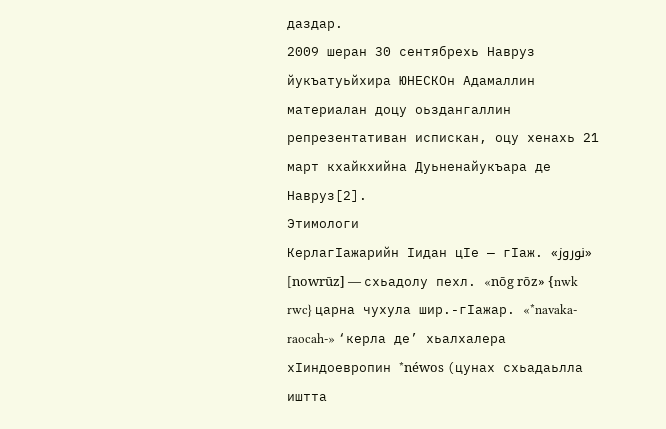даздар.
2009 шеран 30 сентябрехь Навруз йукъатуьйхира ЮНЕСКОн Адамаллин материалан доцу оьздангаллин репрезентативан испискан, оцу хенахь 21 март кхайкхийна Дуьненайукъара де Навруз[2].
Этимологи
КерлагӀажарийн Ӏидан цӀе — гӀаж. «نوروز» [nowrūz] — схьадолу пехл. «nōg rōz» {nwk rwc} царна чухула шир.-гӀажар. «*navaka-raocah-» ‘керла де’ хьалхалера хӀиндоевропин *néwos (цунах схьадаьлла иштта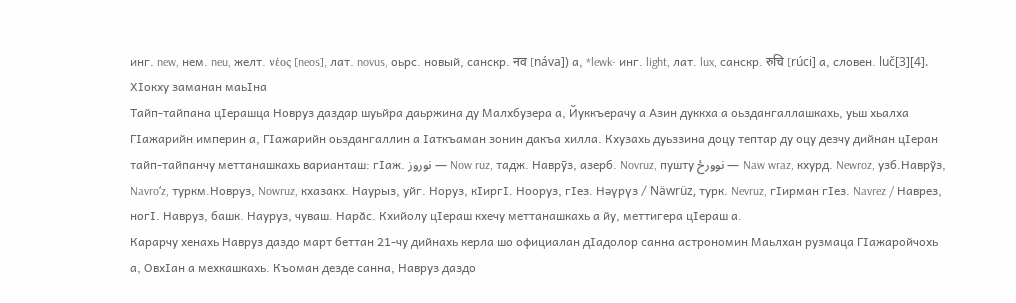инг. new, нем. neu, желт. νέος [neos], лат. novus, оьрс. новый, санскр. नव [náva]) а, *lewk- инг. light, лат. lux, санскр. रुचि [rúci] а, словен. luč[3][4].
ХӀокху заманан маьӀна
Тайп-тайпана цӀерашца Новруз даздар шуьйра даьржина ду Малхбузера а, Йуккъерачу а Азин дуккха а оьздангаллашкахь, уьш хьалха ГӀажарийн империн а, ГӀажарийн оьздангаллин а Ӏаткъаман зонин дакъа хилла. Кхузахь дуьззина доцу тептар ду оцу дезчу дийнан цӀеран тайп-тайпанчу меттанашкахь варианташ: гӀаж. نوروز — Now ruz, тадж. Наврӯз, азерб. Novruz, пушту نوورځ — Naw wraz, кхурд. Newroz, узб.Наврўз, Navroʻz, туркм.Новруз, Nowruz, кхазакх. Наурыз, уйг. Норуз, кӀиргӀ. Нооруз, гӀез. Нәүрүз / Näwrüz, турк. Nevruz, гӀирман гIез. Navrez / Наврез, ногӀ. Навруз, башк. Науруз, чуваш. Нарӑс. Кхийолу цӀераш кхечу меттанашкахь а йу, меттигера цӀераш а.
Карарчу хенахь Навруз даздо март беттан 21-чу дийнахь керла шо официалан дӀадолор санна астрономин Маьлхан рузмаца ГӀажаройчохь а, ОвхӀан а мехкашкахь. Къоман дезде санна, Навруз даздо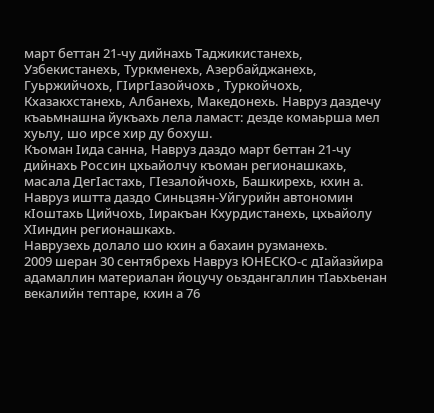март беттан 21-чу дийнахь Таджикистанехь, Узбекистанехь, Туркменехь, Азербайджанехь, Гуьржийчохь, ГӀиргӀазойчохь , Туркойчохь, Кхазакхстанехь, Албанехь, Македонехь. Навруз даздечу къаьмнашна йукъахь лела ламаст: дезде комаьрша мел хуьлу, шо ирсе хир ду бохуш.
Къоман Ӏида санна, Навруз даздо март беттан 21-чу дийнахь Россин цхьайолчу къоман регионашкахь, масала ДегӀастахь, ГӀезалойчохь, Башкирехь, кхин а. Навруз иштта даздо Синьцзян-Уйгурийн автономин кӀоштахь Цийчохь, Ӏиракъан Кхурдистанехь, цхьайолу ХӀиндин регионашкахь.
Наврузехь долало шо кхин а бахаин рузманехь.
2009 шеран 30 сентябрехь Навруз ЮНЕСКО-с дӀайазйира адамаллин материалан йоцучу оьздангаллин тӀаьхьенан векалийн тептаре, кхин а 76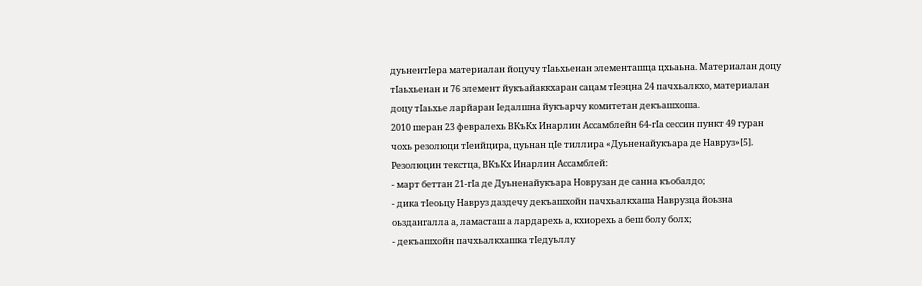дуьнентӀера материалан йоцучу тӀаьхьенан элементашца цхьаьна. Материалан доцу тӀаьхьенан и 76 элемент йукъайаккхаран сацам тӀеэцна 24 пачхьалкхо, материалан доцу тӀаьхье ларйаран Ӏедалшна йукъарчу комитетан декъашхоша.
2010 шеран 23 февралехь ВКъКх Инарлин Ассамблейн 64-гӀа сессин пункт 49 гуран чохь резолюци тӀеийцира, цуьнан цӀе тиллира «Дуьненайукъара де Навруз»[5].
Резолюцин текстца, ВКъКх Инарлин Ассамблей:
- март беттан 21-гӀа де Дуьненайукъара Новрузан де санна къобалдо;
- дика тӀеоьцу Навруз даздечу декъашхойн пачхьалкхаша Наврузца йоьзна оьздангалла а, ламасташ а лардарехь а, кхиорехь а беш болу болх;
- декъашхойн пачхьалкхашка тӀедуьллу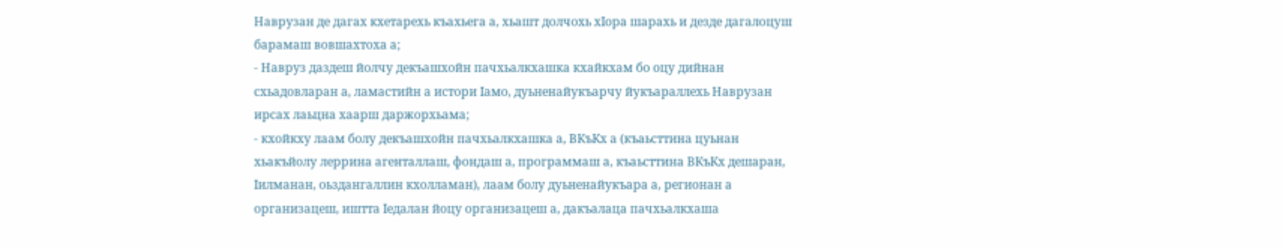Наврузан де дагах кхетарехь къахьега а, хьашт долчохь хӀора шарахь и дезде дагалоцуш барамаш вовшахтоха а;
- Навруз даздеш йолчу декъашхойн пачхьалкхашка кхайкхам бо оцу дийнан схьадовларан а, ламастийн а истори Ӏамо, дуьненайукъарчу йукъараллехь Наврузан ирсах лаьцна хаарш даржорхьама;
- кхойкху лаам болу декъашхойн пачхьалкхашка а, ВКъКх а (къаьсттина цуьнан хьакъйолу леррина агенталлаш, фондаш а, программаш а, къаьсттина ВКъКх дешаран, Ӏилманан, оьздангаллин кхолламан), лаам болу дуьненайукъара а, регионан а организацеш, иштта Ӏедалан йоцу организацеш а, дакъалаца пачхьалкхаша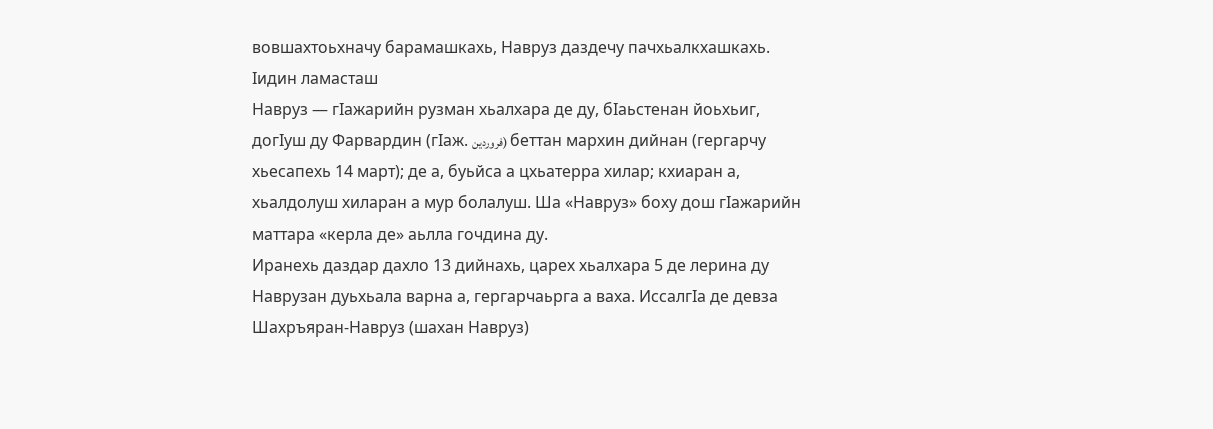вовшахтоьхначу барамашкахь, Навруз даздечу пачхьалкхашкахь.
Ӏидин ламасташ
Навруз — гӀажарийн рузман хьалхара де ду, бӀаьстенан йоьхьиг, догӀуш ду Фарвардин (гӀаж. فروردین) беттан мархин дийнан (гергарчу хьесапехь 14 март); де а, буьйса а цхьатерра хилар; кхиаран а, хьалдолуш хиларан а мур болалуш. Ша «Навруз» боху дош гӀажарийн маттара «керла де» аьлла гочдина ду.
Иранехь даздар дахло 13 дийнахь, царех хьалхара 5 де лерина ду Наврузан дуьхьала варна а, гергарчаьрга а ваха. ИссалгӀа де девза Шахръяран-Навруз (шахан Навруз)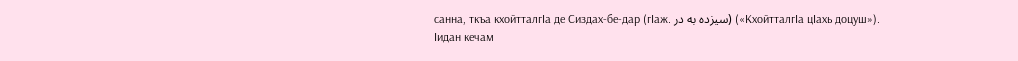санна, ткъа кхойтталгӀа де Сиздах-бе-дар (гӀаж. سیزده به در) («КхойтталгӀа цӀахь доцуш»).
Ӏидан кечам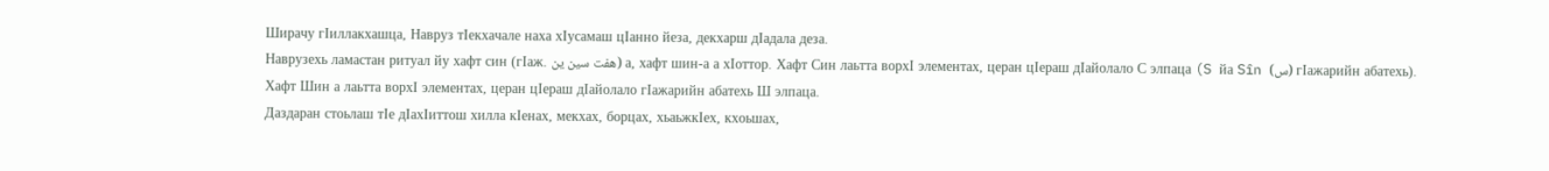Ширачу гӀиллакхашца, Навруз тӀекхачале наха хӀусамаш цӀанно йеза, декхарш дӀадала деза.
Наврузехь ламастан ритуал йу хафт син (гӀаж. هفت سین ین) а, хафт шин-а а хӀоттор. Хафт Син лаьтта ворхӀ элементах, церан цӀераш дӀайолало С элпаца (S йа Sîn (س) гӀажарийн абатехь). Хафт Шин а лаьтта ворхӀ элементах, церан цӀераш дӀайолало гӀажарийн абатехь Ш элпаца.
Даздаран стоьлаш тӀе дӀахӀиттош хилла кӀенах, мекхах, борцах, хьаьжкӀех, кхоьшах,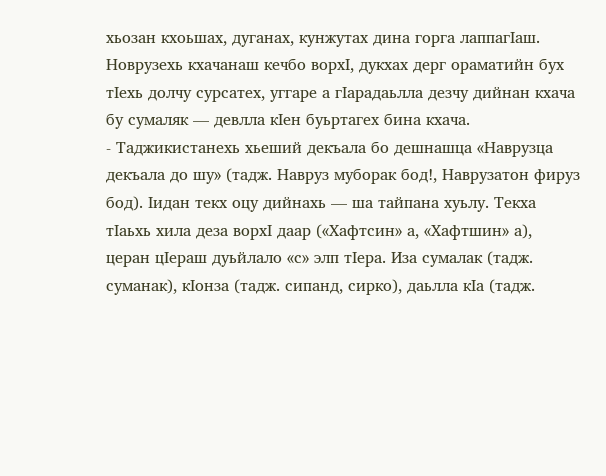хьозан кхоьшах, дуганах, кунжутах дина горга лаппагӀаш. Новрузехь кхачанаш кечбо ворхӀ, дукхах дерг ораматийн бух тӀехь долчу сурсатех, уггаре а гӀарадаьлла дезчу дийнан кхача бу сумаляк — девлла кӀен буьртагех бина кхача.
- Таджикистанехь хьеший декъала бо дешнашца «Наврузца декъала до шу» (тадж. Навруз муборак бод!, Наврузатон фируз бод). Ӏидан текх оцу дийнахь — ша тайпана хуьлу. Текха тӀаьхь хила деза ворхӀ даар («Хафтсин» а, «Хафтшин» а), церан цӀераш дуьйлало «с» элп тӀера. Иза сумалак (тадж. суманак), кӀонза (тадж. сипанд, сирко), даьлла кӀа (тадж.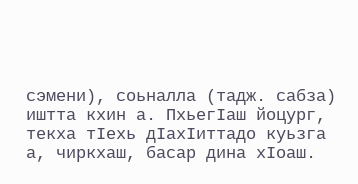сэмени), соьналла (тадж. сабза) иштта кхин а. ПхьегӀаш йоцург, текха тӀехь дӀахӀиттадо куьзга а, чиркхаш, басар дина хӀоаш.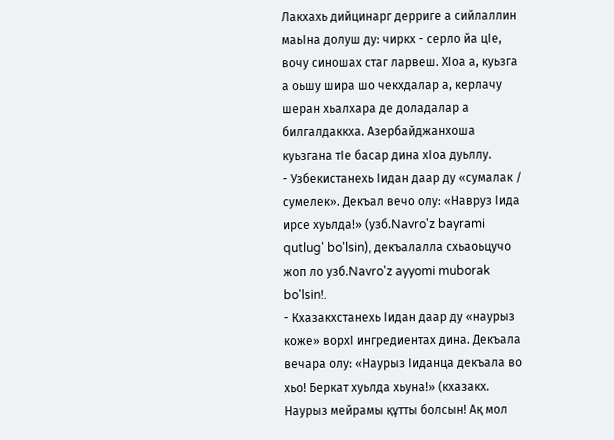Лакхахь дийцинарг дерриге а сийлаллин маьӀна долуш ду: чиркх - серло йа цӀе, вочу синошах стаг ларвеш. ХӀоа а, куьзга а оьшу шира шо чекхдалар а, керлачу шеран хьалхара де доладалар а билгалдаккха. Азербайджанхоша куьзгана тӀе басар дина хӀоа дуьллу.
- Узбекистанехь Ӏидан даар ду «сумалак / сумелек». Декъал вечо олу: «Навруз Ӏида ирсе хуьлда!» (узб.Navro'z bayrami qutlug' bo'lsin), декъалалла схьаоьцучо жоп ло узб.Navro'z ayyomi muborak bo'lsin!.
- Кхазакхстанехь Ӏидан даар ду «наурыз коже» ворхӀ ингредиентах дина. Декъала вечара олу: «Наурыз Ӏиданца декъала во хьо! Беркат хуьлда хьуна!» (кхазакх. Наурыз мейрамы құтты болсын! Ақ мол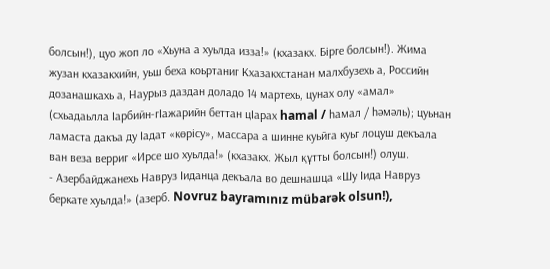болсын!), цуо жоп ло «Хьуна а хуьлда изза!» (кхазакх. Бірге болсын!). Жима жузан кхазакхийн, уьш беха коьртаниг Кхазакхстанан малхбузехь а, Российн дозанашкахь а, Наурыз даздан доладо 14 мартехь, цунах олу «амал» (схьадаьлла Ӏарбийн-гӀажарийн беттан цӀарах hamal / һамал / һәмәль); цуьнан ламаста дакъа ду Ӏадат «көрісу», массара а шинне куьйга куьг лоцуш декъала ван веза верриг «Ирсе шо хуьлда!» (кхазакх. Жыл құтты болсын!) олуш.
- Азербайджанехь Навруз Ӏиданца декъала во дешнашца «Шу Ӏида Навруз беркате хуьлда!» (азерб. Novruz bayramınız mübarək olsun!),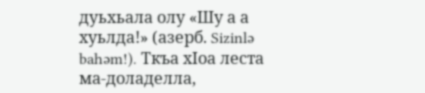дуьхьала олу «Шу а а хуьлда!» (азерб. Sizinlə bahəm!). Ткъа хӀоа леста ма-доладелла,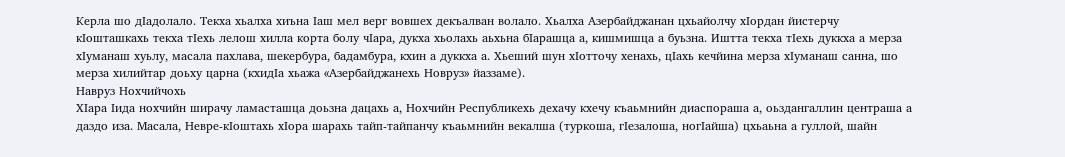Керла шо дӀадолало. Текха хьалха хиъна Ӏаш мел верг вовшех декъалван волало. Хьалха Азербайджанан цхьайолчу хӀордан йистерчу кӀошташкахь текха тӀехь лелош хилла корта болу чӀара, дукха хьолахь аьхьна бӀарашца а, кишмишца а буьзна. Иштта текха тӀехь дуккха а мерза хӀуманаш хуьлу, масала пахлава, шекербура, бадамбура, кхин а дуккха а. Хьеший шун хӀотточу хенахь, цӀахь кечйина мерза хӀуманаш санна, шо мерза хилийтар доьху царна (кхидӀа хьажа «Азербайджанехь Новруз» йаззаме).
Навруз Нохчийчохь
ХӀара Ӏида нохчийн ширачу ламасташца доьзна дацахь а, Нохчийн Республикехь дехачу кхечу къаьмнийн диаспораша а, оьздангаллин центраша а даздо иза. Масала, Невре-кӀоштахь хӀора шарахь тайп-тайпанчу къаьмнийн векалша (туркоша, гӀезалоша, ногӀайша) цхьаьна а гуллой, шайн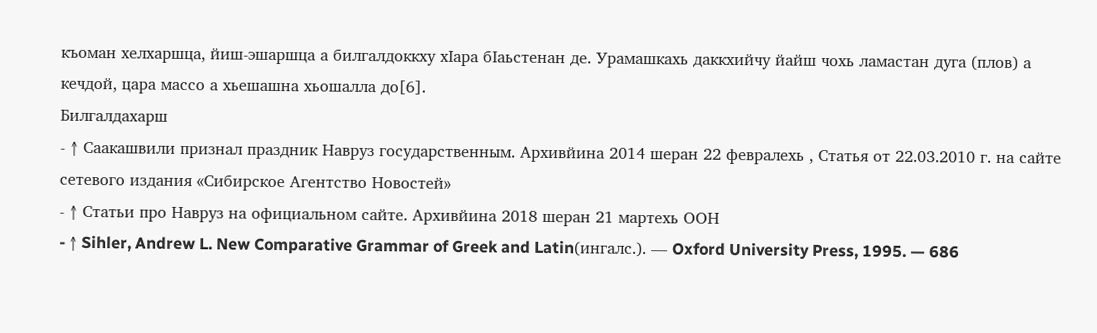къоман хелхаршца, йиш-эшаршца а билгалдоккху хӀара бӀаьстенан де. Урамашкахь даккхийчу йайш чохь ламастан дуга (плов) а кечдой, цара массо а хьешашна хьошалла до[6].
Билгалдахарш
- ↑ Саакашвили признал праздник Навруз государственным. Архивйина 2014 шеран 22 февралехь , Статья от 22.03.2010 г. на сайте сетевого издания «Сибирское Агентство Новостей»
- ↑ Статьи про Навруз на официальном сайте. Архивйина 2018 шеран 21 мартехь ООН
- ↑ Sihler, Andrew L. New Comparative Grammar of Greek and Latin(ингалс.). — Oxford University Press, 1995. — 686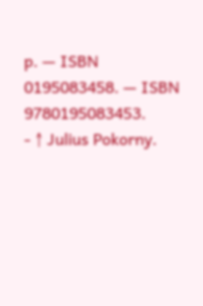p. — ISBN 0195083458. — ISBN 9780195083453.
- ↑ Julius Pokorny.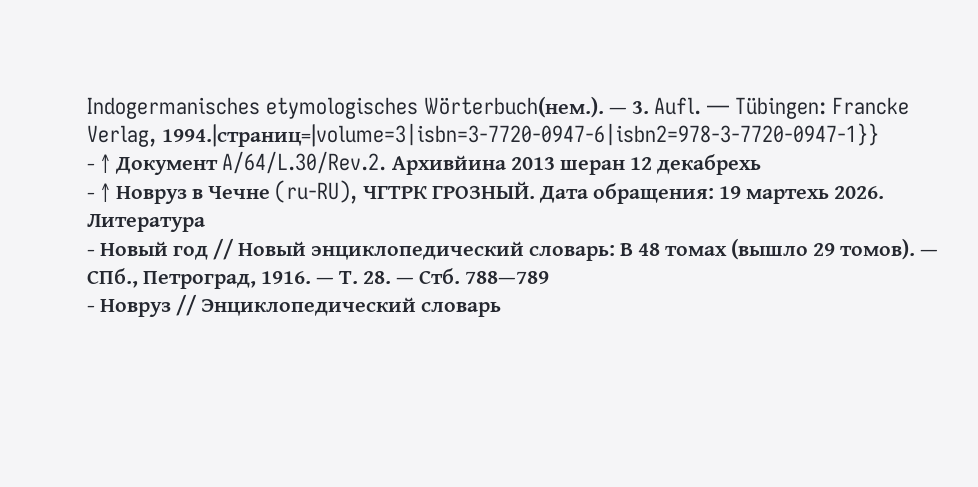Indogermanisches etymologisches Wörterbuch(нем.). — 3. Aufl. — Tübingen: Francke Verlag, 1994.|страниц=|volume=3|isbn=3-7720-0947-6|isbn2=978-3-7720-0947-1}}
- ↑ Документ A/64/L.30/Rev.2. Архивйина 2013 шеран 12 декабрехь
- ↑ Новруз в Чечне (ru-RU), ЧГТРК ГРОЗНЫЙ. Дата обращения: 19 мартехь 2026.
Литература
- Новый год // Новый энциклопедический словарь: В 48 томах (вышло 29 томов). — СПб., Петроград, 1916. — Т. 28. — Стб. 788—789
- Новруз // Энциклопедический словарь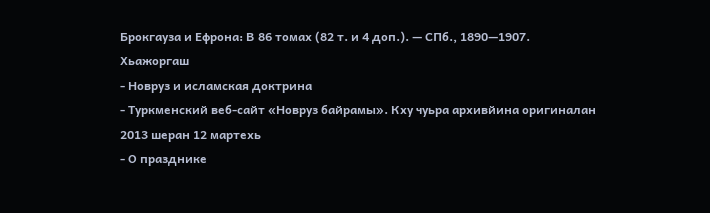Брокгауза и Ефрона: В 86 томах (82 т. и 4 доп.). — СПб., 1890—1907.
Хьажоргаш
- Новруз и исламская доктрина
- Туркменский веб-сайт «Новруз байрамы». Кху чуьра архивйина оригиналан 2013 шеран 12 мартехь
- О празднике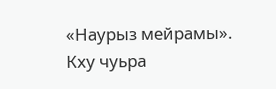«Наурыз мейрамы». Кху чуьра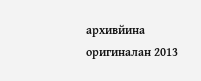архивйина оригиналан 2013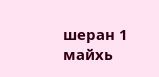шеран 1 майхь